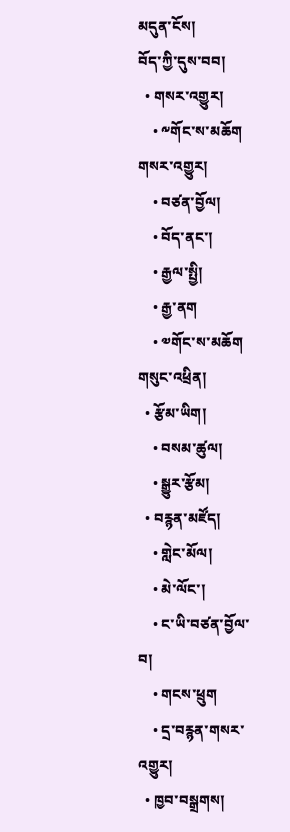མདུན་ངོས།
བོད་ཀྱི་དུས་བབ།
  • གསར་འགྱུར།
    • ༸གོང་ས་མཆོག གསར་འགྱུར།
    • བཙན་བྱོལ།
    • བོད་ནང་།
    • རྒྱལ་སྤྱི།
    • རྒྱ་ནག
    • ༧གོང་ས་མཆོག གསུང་འཕྲིན།
  • རྩོམ་ཡིག།
    • བསམ་ཚུལ།
    • སྒྱུར་རྩོམ།
  • བརྙན་མཛོད།
    • གླེང་མོལ།
    • མེ་ལོང་།
    • ང་ཡི་བཙན་བྱོལ་བ།
    • གངས་ཕྲུག
    • དྲ་བརྙན་གསར་འགྱུར།
  • ཁྱབ་བསྒྲགས།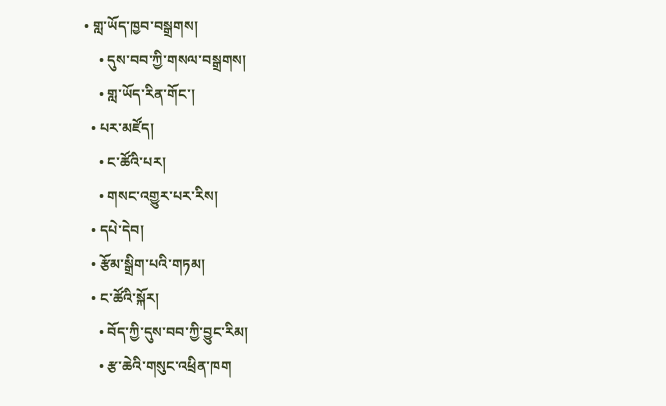• གླ་ཡོད་ཁྱབ་བསྒྲགས།
    • དུས་བབ་ཀྱི་གསལ་བསྒྲགས།
    • གླ་ཡོད་རིན་གོང་།
  • པར་མཛོད།
    • ང་ཚོའི་པར།
    • གསང་འགྱུར་པར་རིས།
  • དཔེ་དེབ།
  • རྩོམ་སྒྲིག་པའི་གཏམ།
  • ང་ཚོའི་སྐོར།
    • བོད་ཀྱི་དུས་བབ་ཀྱི་བྱུང་རིམ།
    • རྩ་ཆེའི་གསུང་འཕྲིན་ཁག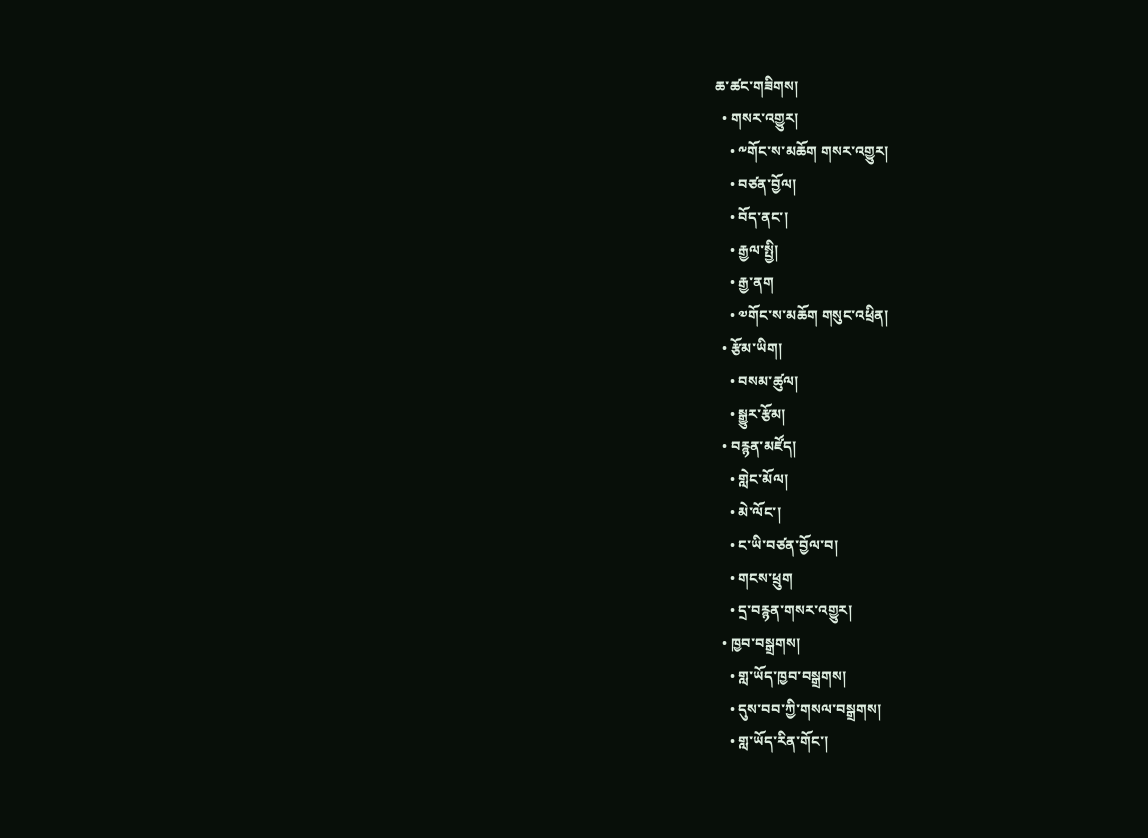ཆ་ཚང་གཟིགས།
  • གསར་འགྱུར།
    • ༸གོང་ས་མཆོག གསར་འགྱུར།
    • བཙན་བྱོལ།
    • བོད་ནང་།
    • རྒྱལ་སྤྱི།
    • རྒྱ་ནག
    • ༧གོང་ས་མཆོག གསུང་འཕྲིན།
  • རྩོམ་ཡིག།
    • བསམ་ཚུལ།
    • སྒྱུར་རྩོམ།
  • བརྙན་མཛོད།
    • གླེང་མོལ།
    • མེ་ལོང་།
    • ང་ཡི་བཙན་བྱོལ་བ།
    • གངས་ཕྲུག
    • དྲ་བརྙན་གསར་འགྱུར།
  • ཁྱབ་བསྒྲགས།
    • གླ་ཡོད་ཁྱབ་བསྒྲགས།
    • དུས་བབ་ཀྱི་གསལ་བསྒྲགས།
    • གླ་ཡོད་རིན་གོང་།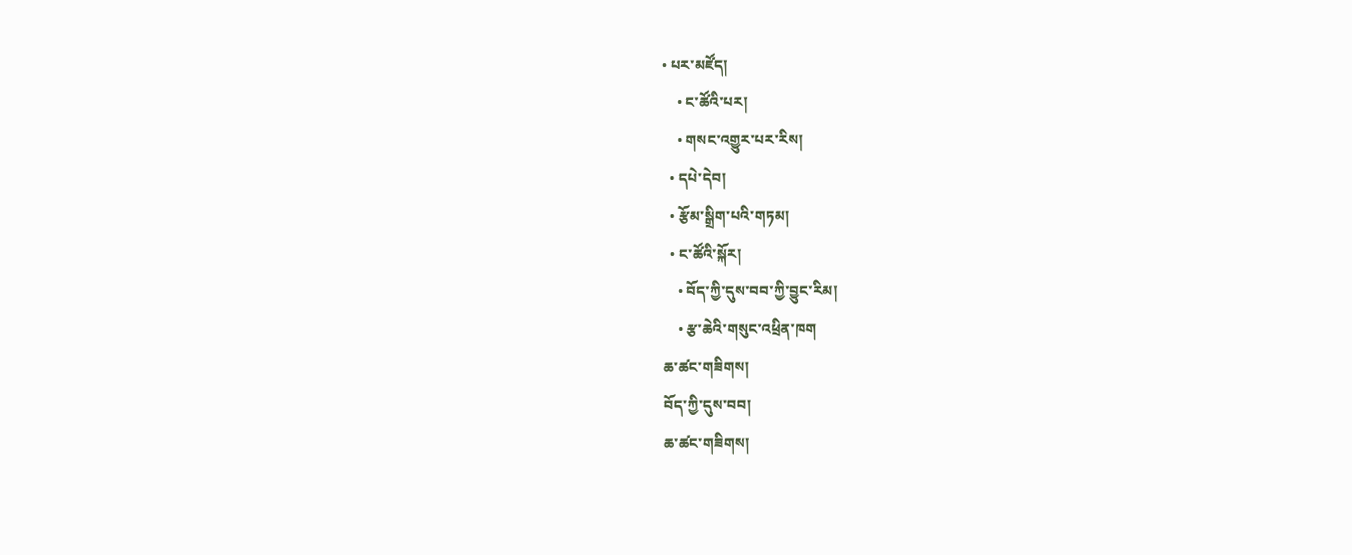• པར་མཛོད།
    • ང་ཚོའི་པར།
    • གསང་འགྱུར་པར་རིས།
  • དཔེ་དེབ།
  • རྩོམ་སྒྲིག་པའི་གཏམ།
  • ང་ཚོའི་སྐོར།
    • བོད་ཀྱི་དུས་བབ་ཀྱི་བྱུང་རིམ།
    • རྩ་ཆེའི་གསུང་འཕྲིན་ཁག
ཆ་ཚང་གཟིགས།
བོད་ཀྱི་དུས་བབ།
ཆ་ཚང་གཟིགས།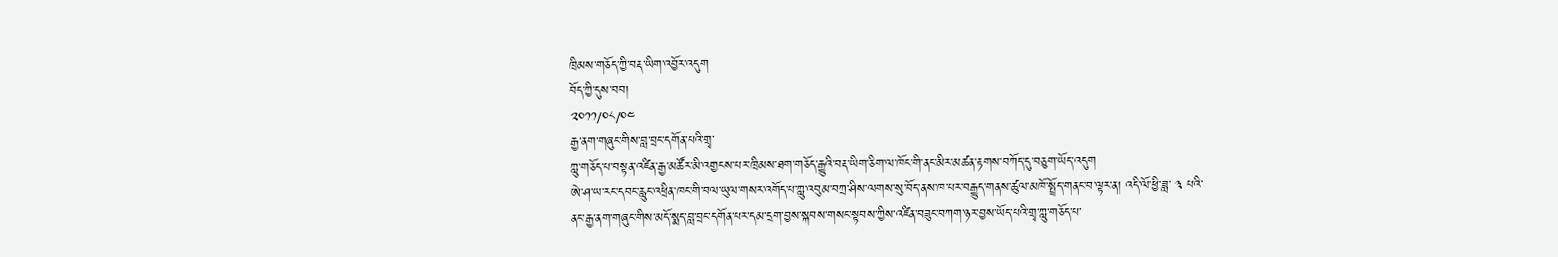ཁྲིམས་གཅོད་ཀྱི་བརྡ་ཡིག་འབྱོར་འདུག
བོད་ཀྱི་དུས་བབ།
༢༠༡༡/༠༨/༠༤
རྒྱ་ནག་གཞུང་གིས་བླ་བྲང་དགོན་པའི་གྲྭ་
ཀླུ་གཅོད་པ་བསྟན་འཛིན་རྒྱ་མཚོར་མི་འགྱངས་པར་ཁྲིམས་ཐག་གཅོད་རྒྱུའི་བརྡ་ཡིག་ཅིག་ལ་ཁོང་གི་ནང་མིར་མཚན་རྟགས་བཀོད་དུ་བཅུག་ཡོད་འདུག
ཨེ་ཤ་ཡ་རང་དབང་རླུང་འཕྲིན་ཁང་གི་བལ་ཡུལ་གསར་འགོད་པ་ཀླུ་འབུམ་བཀྲ་ཤིས་ལགས་སུ་བོད་ནས་ཁ་པར་བརྒྱུད་གནས་ཚུལ་མཁོ་སྤྲོད་གནང་བ་ལྟར་ན། འདི་ལོ་ཕྱི་ཟླ་ ༣ པའི་ནང་རྒྱ་ནག་གཞུང་གིས་མདོ་སྨད་བླ་བྲང་དགོན་པར་དམ་དྲག་བྱས་སྐབས་གསང་སྟབས་ཀྱིས་འཛིན་བཟུང་བཀག་ཉར་བྱས་ཡོད་པའི་གྲྭ་ཀླུ་གཅོད་པ་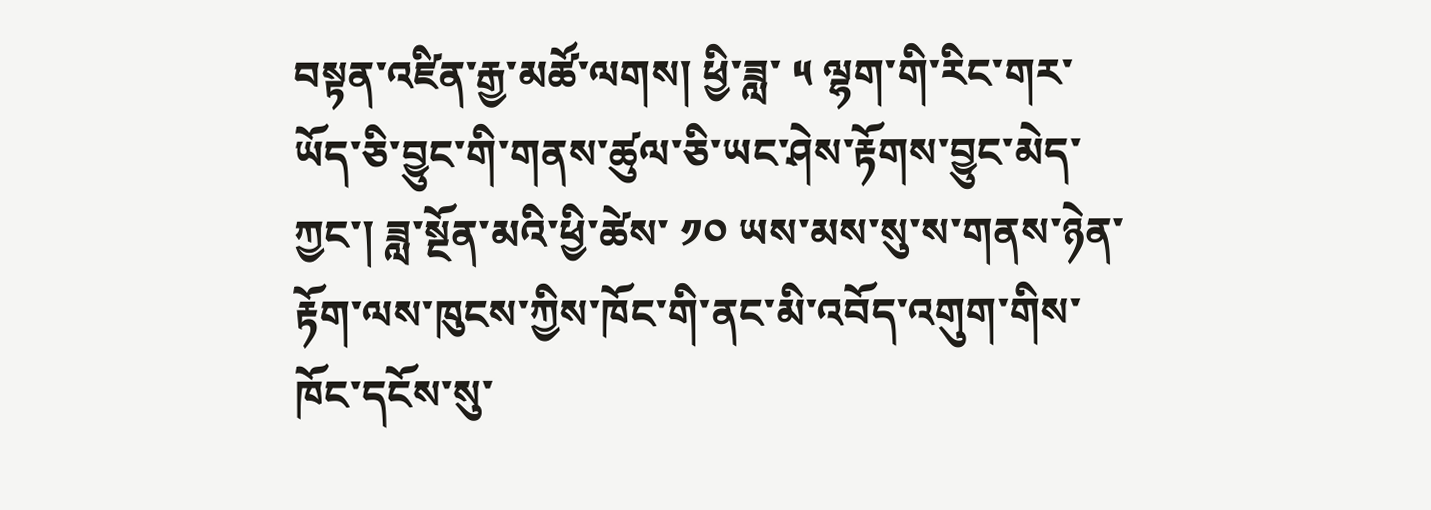བསྟན་འཛིན་རྒྱ་མཚོ་ལགས། ཕྱི་ཟླ་ ༥ ལྷག་གི་རིང་གར་ཡོད་ཅི་བྱུང་གི་གནས་ཚུལ་ཅི་ཡང་ཤེས་རྟོགས་བྱུང་མེད་ཀྱང་། ཟླ་སྔོན་མའི་ཕྱི་ཚེས་ ༡༠ ཡས་མས་སུ་ས་གནས་ཉེན་རྟོག་ལས་ཁུངས་ཀྱིས་ཁོང་གི་ནང་མི་འབོད་འགུག་གིས་ཁོང་དངོས་སུ་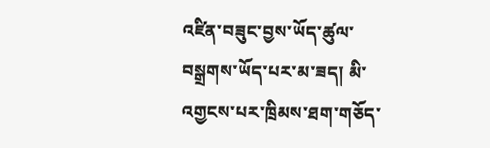འཛིན་བཟུང་བྱས་ཡོད་ཚུལ་བསྒྲགས་ཡོད་པར་མ་ཟད། མི་འགྱངས་པར་ཁྲིམས་ཐག་གཅོད་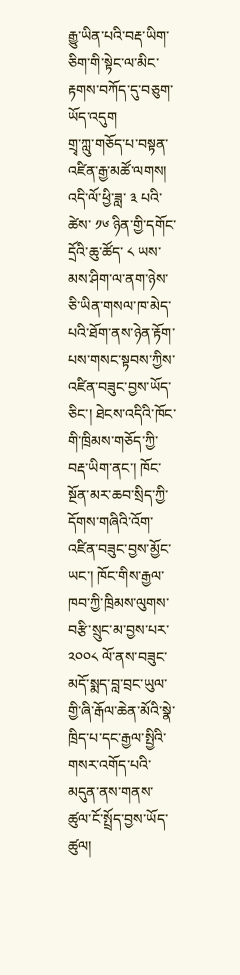རྒྱུ་ཡིན་པའི་བརྡ་ཡིག་ཅིག་གི་སྟེང་ལ་མིང་རྟགས་བཀོད་དུ་བཅུག་ཡོད་འདུག
གྲྭ་ཀླུ་གཅོད་པ་བསྟན་འཛིན་རྒྱ་མཚོ་ལགས། འདི་ལོ་ཕྱི་ཟླ་ ༣ པའི་ཚེས་ ༡༦ ཉིན་གྱི་དགོང་དྲོའི་ཆུ་ཚོད་ ༨ ཡས་མས་ཤིག་ལ་ནག་ཉེས་ཅི་ཡིན་གསལ་ཁ་མེད་པའི་ཐོག་ནས་ཉེན་རྟོག་པས་གསང་སྟབས་ཀྱིས་འཛིན་བཟུང་བྱས་ཡོད་ཅིང་། ཐེངས་འདིའི་ཁོང་གི་ཁྲིམས་གཅོད་ཀྱི་བརྡ་ཡིག་ནང་། ཁོང་སྔོན་མར་ཆབ་སྲིད་ཀྱི་དོགས་གཞིའི་འོག་འཛིན་བཟུང་བྱས་མྱོང་ཡང་། ཁོང་གིས་རྒྱལ་ཁབ་ཀྱི་ཁྲིམས་ལུགས་བརྩི་སྲུང་མ་བྱས་པར་ ༢༠༠༨ ལོ་ནས་བཟུང་མདོ་སྨད་བླ་བྲང་ཡུལ་གྱི་ཞི་རྒོལ་ཆེན་མོའི་སྣེ་ཁྲིད་པ་དང་རྒྱལ་སྤྱིའི་གསར་འགོད་པའི་མདུན་ནས་གནས་ཚུལ་ངོ་སྤྲོད་བྱས་ཡོད་ཚུལ།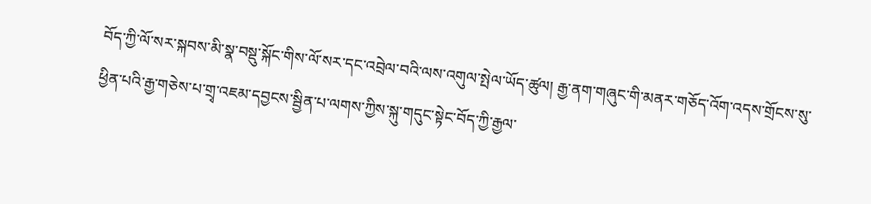བོད་ཀྱི་ལོ་སར་སྐབས་མི་སྣ་བསྡུ་སྐོང་གིས་ལོ་སར་དང་འབྲེལ་བའི་ལས་འགུལ་སྤེལ་ཡོད་ཚུལ། རྒྱ་ནག་གཞུང་གི་མནར་གཅོད་འོག་འདས་གྲོངས་སུ་ཕྱིན་པའི་རྒྱ་གཅེས་པ་གྲྭ་འཇམ་དབྱངས་སྦྱིན་པ་ལགས་ཀྱིས་སྐུ་གདུང་སྟེང་བོད་ཀྱི་རྒྱལ་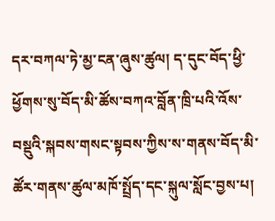དར་བཀལ་ཏེ་མྱ་ངན་ཞུས་ཚུལ། ད་དུང་བོད་ཕྱི་ཕྱོགས་སུ་བོད་མི་ཚོས་བཀའ་བློན་ཁྲི་པའི་འོས་བསྡུའི་སྐབས་གསང་སྟབས་ཀྱིས་ས་གནས་བོད་མི་ཚོར་གནས་ཚུལ་མཁོ་སྤྲོད་དང་སྐུལ་སློང་བྱས་པ།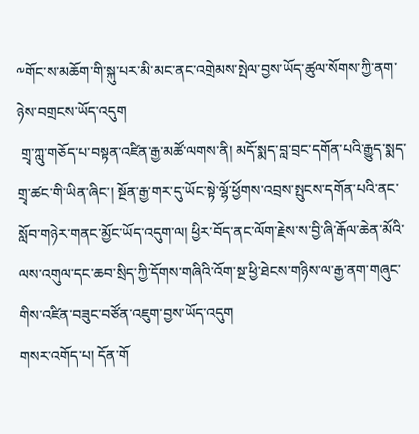༸གོང་ས་མཆོག་གི་སྐུ་པར་མི་མང་ནང་འགྲེམས་སྤེལ་བྱས་ཡོད་ཚུལ་སོགས་ཀྱི་ནག་ཉེས་བགྲངས་ཡོད་འདུག
 གྲྭ་ཀླུ་གཅོད་པ་བསྟན་འཛིན་རྒྱ་མཚོ་ལགས་ནི། མདོ་སྨད་བླ་བྲང་དགོན་པའི་རྒྱུད་སྨད་གྲྭ་ཚང་གི་ཡིན་ཞིང་། སྔོན་རྒྱ་གར་དུ་ཡོང་སྟེ་ལྷོ་ཕྱོགས་འབྲས་སྤུངས་དགོན་པའི་ནང་སློབ་གཉེར་གནང་མྱོང་ཡོད་འདུག་ལ། ཕྱིར་བོད་ནང་ལོག་རྗེས་ས་བྱི་ཞི་རྒོལ་ཆེན་མོའི་ལས་འགུལ་དང་ཆབ་སྲིད་ཀྱི་དོགས་གཞིའི་འོག་སྔ་ཕྱི་ཐེངས་གཉིས་ལ་རྒྱ་ནག་གཞུང་གིས་འཛིན་བཟུང་བཙོན་འཇུག་བྱས་ཡོད་འདུག
གསར་འགོད་པ། དོན་གོ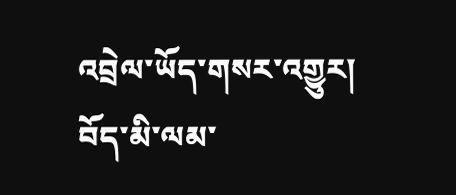འབྲེལ་ཡོད་གསར་འགྱུར།
བོད་མི་ལམ་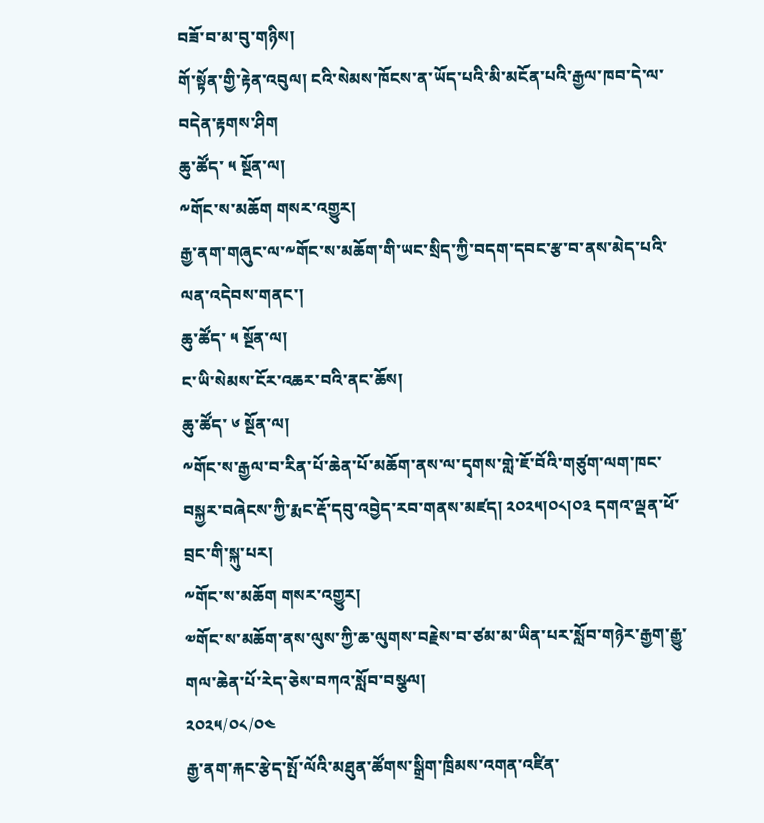བཟོ་བ་མ་བུ་གཉིས།
གོ་སྟོན་གྱི་རྟེན་འབུལ། ངའི་སེམས་ཁོངས་ན་ཡོད་པའི་མི་མངོན་པའི་རྒྱལ་ཁབ་དེ་ལ་བདེན་རྟགས་ཤིག
ཆུ་ཚོད་ ༥ སྔོན་ལ།
༸གོང་ས་མཆོག གསར་འགྱུར།
རྒྱ་ནག་གཞུང་ལ་༸གོང་ས་མཆོག་གི་ཡང་སྲིད་ཀྱི་བདག་དབང་རྩ་བ་ནས་མེད་པའི་ལན་འདེབས་གནང་།
ཆུ་ཚོད་ ༥ སྔོན་ལ།
ང་ཡི་སེམས་ངོར་འཆར་བའི་ནང་ཆོས།
ཆུ་ཚོད་ ༦ སྔོན་ལ།
༸གོང་ས་རྒྱལ་བ་རིན་པོ་ཆེན་པོ་མཆོག་ནས་ལ་དྭགས་གླེ་ཇོ་བོའི་གཙུག་ལག་ཁང་བསྐྱར་བཞེངས་ཀྱི་རྨང་རྡོ་དབུ་འབྱེད་རབ་གནས་མཛད། ༢༠༢༥།༠༨།༠༣ དགའ་ལྡན་ཕོ་བྲང་གི་སྐུ་པར།
༸གོང་ས་མཆོག གསར་འགྱུར།
༧གོང་ས་མཆོག་ནས་ལུས་ཀྱི་ཆ་ལུགས་བརྗེས་བ་ཙམ་མ་ཡིན་པར་སློབ་གཉེར་རྒྱག་རྒྱུ་གལ་ཆེན་པོ་རེད་ཅེས་བཀའ་སློབ་བསྩལ།
༢༠༢༥/༠༨/༠༤
རྒྱ་ནག་རྐང་རྩེད་སྤོ་ལོའི་མཐུན་ཚོགས་སྒྲིག་ཁྲིམས་འགན་འཛིན་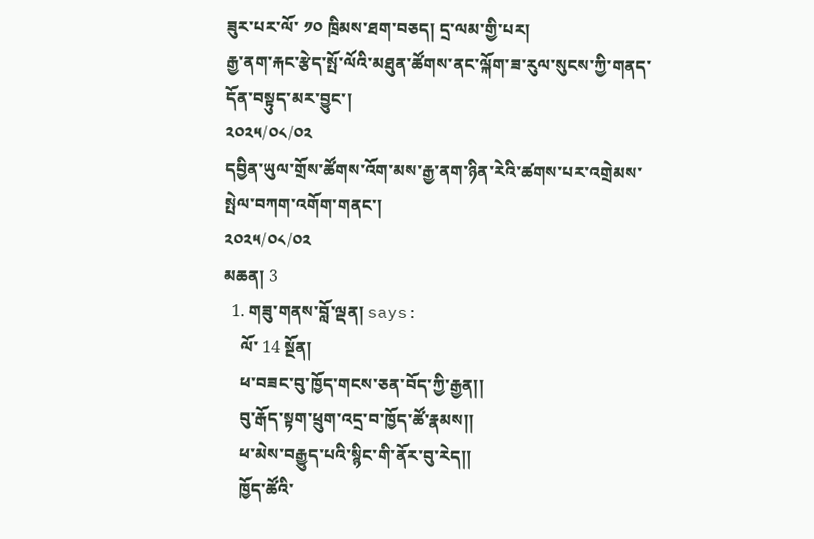ཟུར་པར་ལོ་ ༡༠ ཁྲིམས་ཐག་བཅད། དྲ་ལམ་གྱི་པར།
རྒྱ་ནག་རྐང་རྩེད་སྤོ་ལོའི་མཐུན་ཚོགས་ནང་ལྐོག་ཟ་རུལ་སུངས་ཀྱི་གནད་དོན་བསྟུད་མར་བྱུང་།
༢༠༢༥/༠༨/༠༢
དབྱིན་ཡུལ་གྲོས་ཚོགས་འོག་མས་རྒྱ་ནག་ཉིན་རེའི་ཚགས་པར་འགྲེམས་སྤེལ་བཀག་འགོག་གནང་།
༢༠༢༥/༠༨/༠༢
མཆན། 3
  1. གཟུ་གནས་བློ་ལྡན། says:
    ལོ་ 14 སྔོན།
    ཕ་བཟང་བུ་ཁྱོད་གངས་ཅན་བོད་ཀྱི་རྒྱན།།
    བུ་རྒོད་སྟག་ཕྲུག་འདྲ་བ་ཁྱོད་ཚོ་རྣམས།།
    ཕ་མེས་བརྒྱུད་པའི་སྙིང་གི་ནོར་བུ་རེད།།
    ཁྱོད་ཚོའི་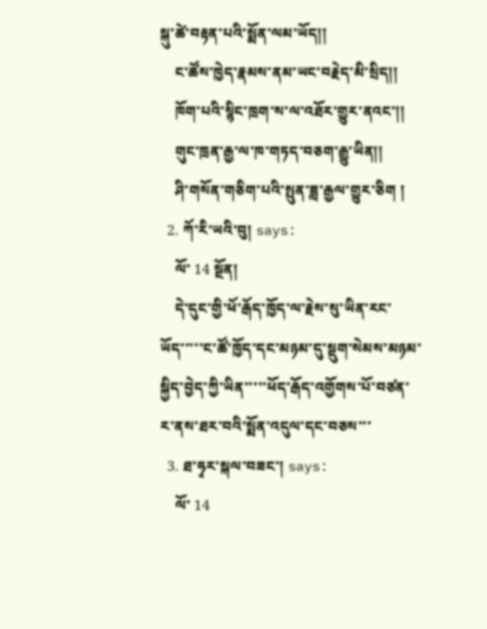སྐུ་ཚེ་བརྟན་པའི་སྨོན་ལམ་ཡོད།།
    ང་ཚོས་ཁྱེད་རྣམས་ནམ་ཡང་བརྗེད་མི་སྲིད།།
    ཁོག་པའི་སྙིང་ཁྲག་ས་ལ་འཐོར་གྱུར་ནའང་།།
    གུང་ཁྲན་རྒྱ་ལ་ཁ་གཏད་བཅག་རྒྱུ་ཡིན།།
    ཤི་གསོན་གཅིག་པའི་སྤུན་ཟླ་རྒྱལ་གྱུར་ཅིག །
  2. ཀོ་རི་ཡའི་བུ། says:
    ལོ་ 14 སྔོན།
    དེ་དུང་གྱི་ཕོ་རྒོད་ཁྱོད་ལ་རྗེས་སུ་ཡིན་རང་ཡོད་་་་་ང་ཚོ་ཁྱོད་དང་མཉམ་དུ་སྡུག་སེམས་མཉམ་སྐྱིད་བྱེད་ཀྱི་ཡིན་་་་་ཕོད་རྒོད་འགྱོགས་པོ་བཙན་ར་ནས་ཐར་བའི་སྨོན་འདུལ་དང་བཅས་་་
  3. ཐ་ཧྭར་སྐལ་བཟང་། says:
    ལོ་ 14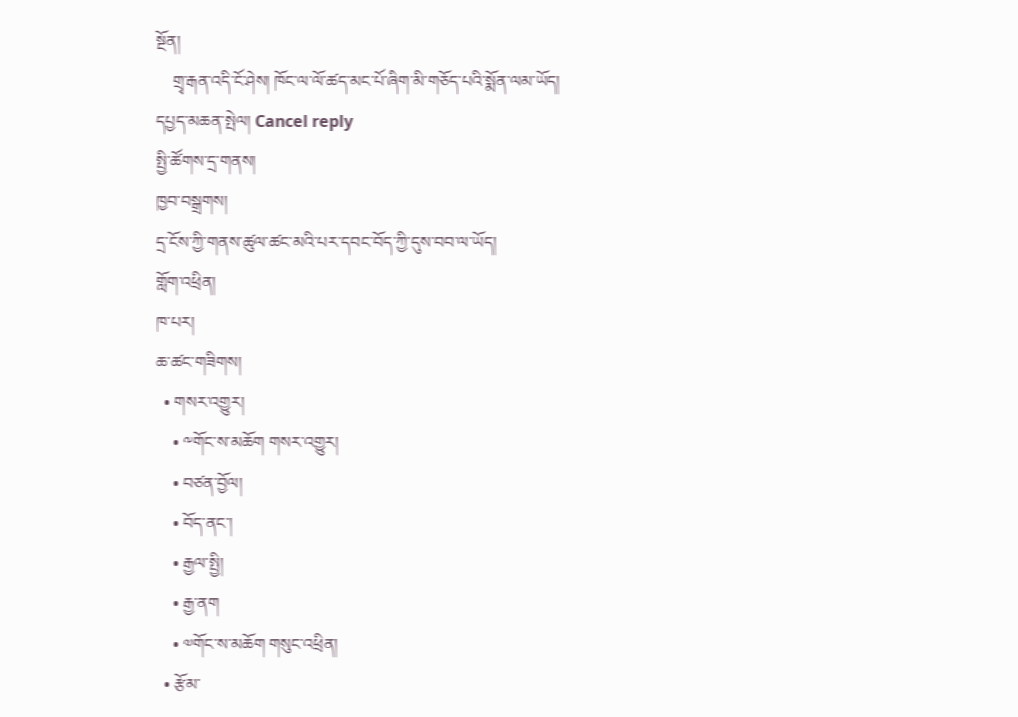སྔོན།
    གྲྭ་རྒན་འདི་ངོ་ཤེས། ཁོང་ལ་ལོ་ཚད་མང་པོ་ཞིག་མི་གཅོད་པའི་སྨོན་ལམ་ཡོད།
དཔྱད་མཆན་སྤེལ། Cancel reply
སྤྱི་ཚོགས་དྲ་གནས།
ཁྱབ་བསྒྲགས།
དྲ་ངོས་ཀྱི་གནས་ཚུལ་ཚང་མའི་པར་དབང་བོད་ཀྱི་དུས་བབ་ལ་ཡོད།
གློག་འཕྲིན།
ཁ་པར།
ཆ་ཚང་གཟིགས།
  • གསར་འགྱུར།
    • ༸གོང་ས་མཆོག གསར་འགྱུར།
    • བཙན་བྱོལ།
    • བོད་ནང་།
    • རྒྱལ་སྤྱི།
    • རྒྱ་ནག
    • ༧གོང་ས་མཆོག གསུང་འཕྲིན།
  • རྩོམ་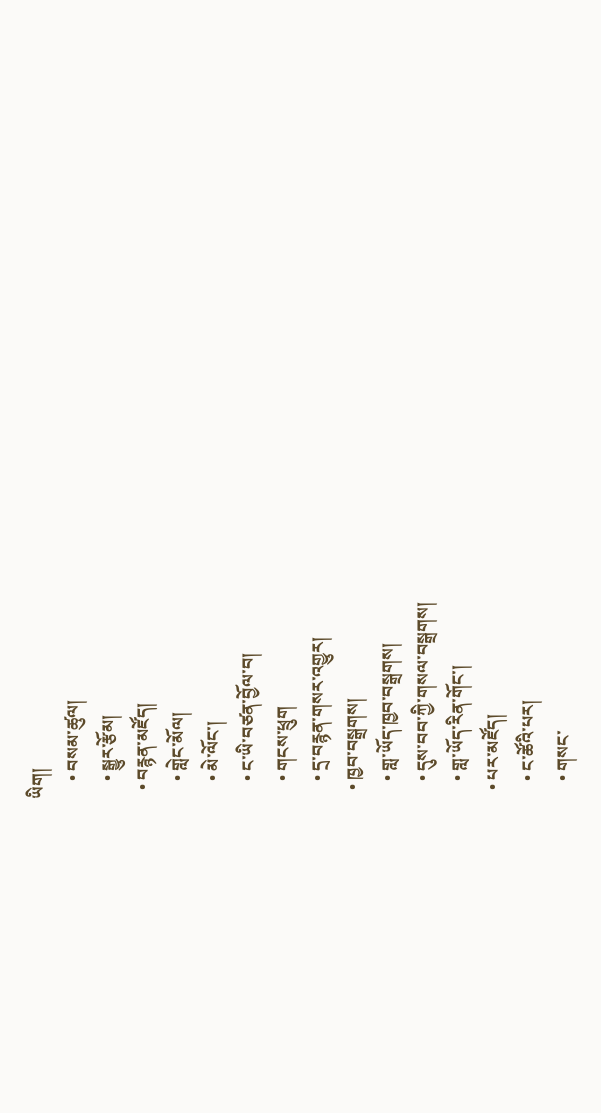ཡིག།
    • བསམ་ཚུལ།
    • སྒྱུར་རྩོམ།
  • བརྙན་མཛོད།
    • གླེང་མོལ།
    • མེ་ལོང་།
    • ང་ཡི་བཙན་བྱོལ་བ།
    • གངས་ཕྲུག
    • དྲ་བརྙན་གསར་འགྱུར།
  • ཁྱབ་བསྒྲགས།
    • གླ་ཡོད་ཁྱབ་བསྒྲགས།
    • དུས་བབ་ཀྱི་གསལ་བསྒྲགས།
    • གླ་ཡོད་རིན་གོང་།
  • པར་མཛོད།
    • ང་ཚོའི་པར།
    • གསང་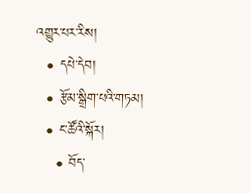འགྱུར་པར་རིས།
  • དཔེ་དེབ།
  • རྩོམ་སྒྲིག་པའི་གཏམ།
  • ང་ཚོའི་སྐོར།
    • བོད་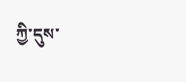ཀྱི་དུས་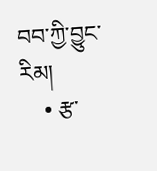བབ་ཀྱི་བྱུང་རིམ།
    • རྩ་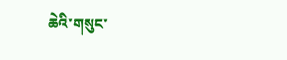ཆེའི་གསུང་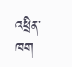འཕྲིན་ཁག